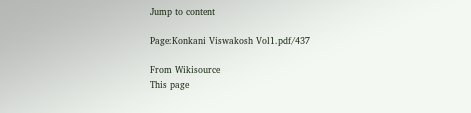Jump to content

Page:Konkani Viswakosh Vol1.pdf/437

From Wikisource
This page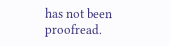has not been proofread.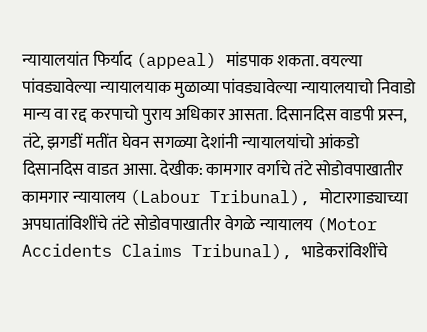न्यायालयांत फिर्याद (appeal) मांडपाक शकता. वयल्या पांवड्यावेल्या न्यायालयाक मुळाव्या पांवड्यावेल्या न्यायालयाचो निवाडो मान्य वा रद्द करपाचो पुराय अधिकार आसता. दिसानदिस वाडपी प्रस्न, तंटे, झगडीं मतींत घेवन सगळ्या देशांनी न्यायालयांचो आंकडो दिसानदिस वाडत आसा. देखीक: कामगार वर्गाचे तंटे सोडोवपाखातीर कामगार न्यायालय (Labour Tribunal), मोटारगाड्याच्या अपघातांविशींचे तंटे सोडोवपाखातीर वेगळे न्यायालय (Motor Accidents Claims Tribunal), भाडेकरांविशींचे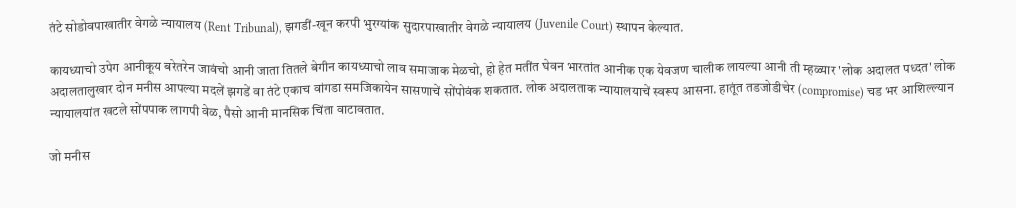तंटे सोडोवपाखातीर वेगळे न्यायालय (Rent Tribunal), झगडीं-खून करपी भुरग्यांक सुदारपाखातीर वेगळे न्यायालय (Juvenile Court) स्थापन केल्यात.

कायध्याचो उपेग आनीकूय बरेतरेन जावंचो आनी जाता तितले बेगीन कायध्याचो लाव समाजाक मेळचो, हो हेत मतींत घेवन भारतांत आनीक एक येवजण चालीक लायल्या आनी ती म्हळ्यार 'लोक अदालत पध्दत' लोक अदालतालुखार दोन मनीस आपल्या मदलें झगडें वा तंटे एकाच वांगडा समजिकायेन सासणाचें सोंपोवंक शकतात. लोक अदालताक न्यायालयाचें स्वरूप आसना. हातूंत तडजोडीचेर (compromise) चड भर आशिल्ल्यान न्यायालयांत खटले सोंपपाक लागपी वेळ, पैसो आनी मानसिक चिंता वाटावतात.

जो मनीस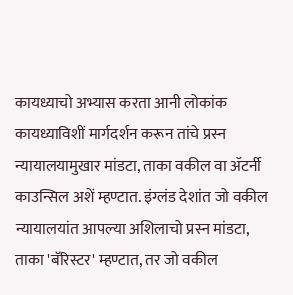कायध्याचो अभ्यास करता आनी लोकांक कायध्याविशीं मार्गदर्शन करून तांचे प्रस्न न्यायालयामुखार मांडटा, ताका वकील वा ॲटर्नी काउन्सिल अशें म्हण्टात. इंग्लंड देशांत जो वकील न्यायालयांत आपल्या अशिलाचो प्रस्न मांडटा, ताका 'बॅरिस्टर' म्हण्टात, तर जो वकील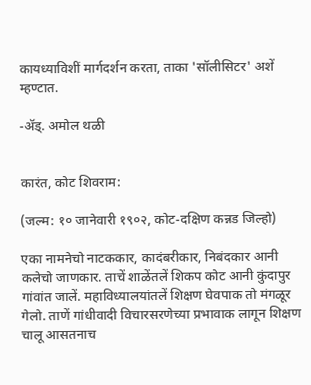कायध्याविशीं मार्गदर्शन करता, ताका 'सॉलीसिटर' अशें म्हण्टात.

-ॲड्. अमोल थळी


कारंत, कोट शिवराम:

(जल्म: १० जानेवारी १९०२, कोट-दक्षिण कन्नड जिल्हो)

एका नामनेचो नाटककार, कादंबरीकार, निबंदकार आनी कलेचो जाणकार. ताचें शाळेंतलें शिकप कोट आनी कुंदापुर गांवांत जालें. महाविध्यालयांतलें शिक्षण घेवपाक तो मंगळूर गेलो. ताणें गांधीवादी विचारसरणेच्या प्रभावाक लागून शिक्षण चालू आसतनाच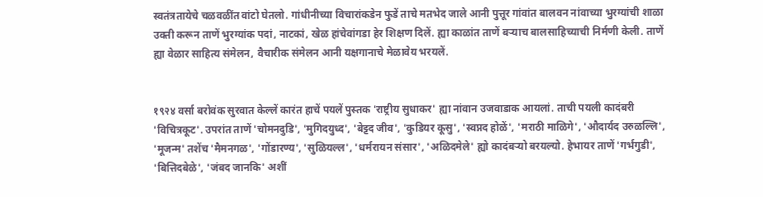स्वतंत्रतायेचे चळवळींत वांटो घेतलो. गांधीनीच्या विचारांकडेन फुडें ताचे मतभेद जाले आनी पुत्तूर गांवांत बालवन नांवाच्या भुरग्यांची शाळा उक्ती करून ताणें भुरग्यांक पदां, नाटकां, खेळ हांचेवांगडा हेर शिक्षण दिलें. ह्या काळांत ताणें बऱ्याच बालसाहिच्याची निर्मणी केली. ताणें ह्या वेळार साहित्य संमेलन, वैचारीक संमेलन आनी यक्षगानाचे मेळावेय भरयलें.


१९२४ वर्सा बरोवंक सुरवात केल्लें कारंत हाचें पयलें पुस्तक 'राष्ट्रीय सुधाकर' ह्या नांवान उजवाडाक आयलां. ताची पयली कादंबरी 'विचित्रकूट'. उपरांत ताणें 'चोमनदुडि', 'मुगिदयुध्द', 'बेट्टद जीव', 'कुडियर कूसु', 'स्वप्नद होळें', 'मराठी माळिगे', 'औदार्यद उरुळल्लि', 'मूजन्म' तशेंच 'मैमनगळ', 'गोंडारण्य', 'सुळियल्ल', 'धर्मरायन संसार', 'अळिदमेले' ह्यो कादंबऱ्यो बरयल्यो. हेभायर ताणें 'गर्भगुडी', 'बित्तिदबेळे', 'जंबद जानकि' अशीं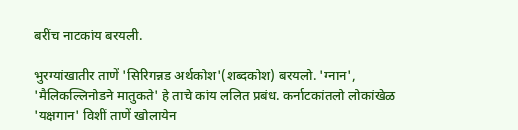बरींच नाटकांय बरयली.

भुरग्यांखातीर ताणें 'सिरिगन्नड अर्थकोश'(शब्दकोश) बरयलो. 'ग्नान', 'मैलिकल्लिनोडने मातुकते' हे ताचे कांय ललित प्रबंध. कर्नाटकांतलो लोकांखेळ 'यक्षगान' विशीं ताणें खोलायेन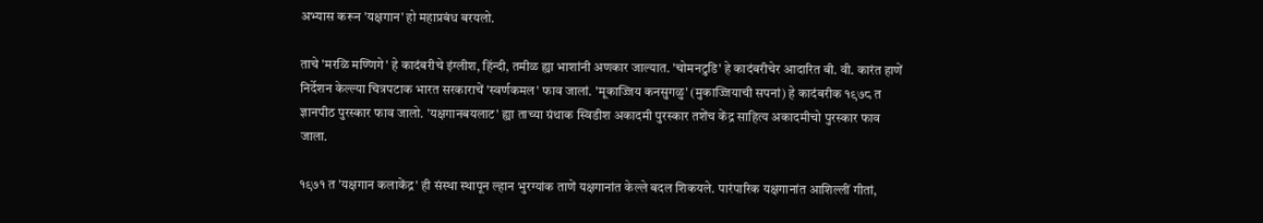अभ्यास करून 'यक्षगान' हो महाप्रबंध बरयलो.

ताचे 'मरळि मण्णिगे' हे कादंबरीचे इंग्लीश, हिंन्दी, तमीळ ह्या भाशांनी अणकार जाल्यात. 'चोमनटुडि' हे कादंबरीचेर आदारित बी. वी. कारंत हाणें निर्देशन केल्ल्या चित्रपटाक भारत सरकाराचें 'स्वर्णकमल' फाव जालां. 'मूकाज्जिय कनसुगळु' (मुकाज्जियाची सपनां) हे कादंबरीक १९७८ त ज्ञानपीठ पुरस्कार फाव जालो. 'यक्षगानबयलाट' ह्या ताच्या ग्रंथाक स्विडीश अकादमी पुरस्कार तशेंच केंद्र साहित्य अकादमीचो पुरस्कार फाव जाला.

१९७१ त 'यक्षगान कलाकेंद्र' ही संस्था स्थापून ल्हान भुरग्यांक ताणें यक्षगानांत केल्ले बदल शिकयले. पारंपारिक यक्षगानांत आशिल्लीं गीतां,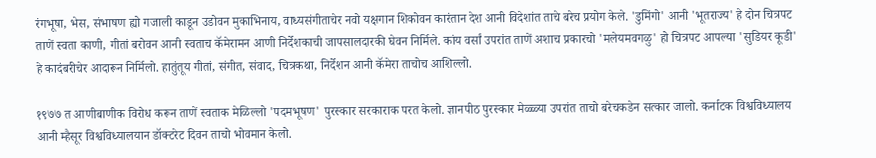रंगभूषा, भेस, संभाषण ह्यो गजाली काडून उडोवन मुकाभिनाय, वाध्यसंगीताचेर नवो यक्षगान शिकोवन कारंतान देश आनी विदेशांत ताचे बरेच प्रयोग केले. 'डुमिंगो' आनी 'भूतराज्य' हे दोन चित्रपट ताणें स्वता काणी, गीतां बरोवन आनी स्वताच कॅमेरामन आणी निर्देशकाची जापसालदारकी घेवन निर्मिले. कांय वर्सां उपरांत ताणें अशाच प्रकारचो 'मलेयमवगळु' हो चित्रपट आपल्या 'सुडियर कूडी' हे कादंबरीचेर आदारून निर्मिलो. हातुंतूय गीतां, संगीत, संवाद, चित्रकथा, निर्देशन आनी कॅमेरा ताचोच आशिल्लो.

१९७७ त आणीबाणीक विरोध करून ताणें स्वताक मेळिल्लो 'पदमभूषण' पुरस्कार सरकाराक परत केलो. ज्ञानपीठ पुरस्कार मेळ्ळ्या उपरांत ताचो बरेचकडेन सत्कार जालो. कर्नाटक विश्वविध्यालय आनी म्हैसूर विश्वविध्यालयान डॉक्टरेट दिवन ताचो भोवमान केलो.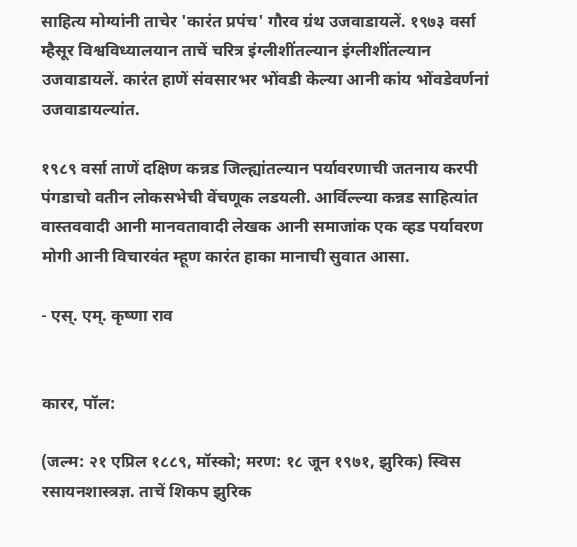साहित्य मोग्यांनी ताचेर 'कारंत प्रपंच' गौरव ग्रंथ उजवाडायलें. १९७३ वर्सा म्हैसूर विश्वविध्यालयान ताचें चरित्र इंग्लीशींतल्यान इंग्लीशींतल्यान उजवाडायलें. कारंत हाणें संवसारभर भोंवडी केल्या आनी कांय भोंवडेवर्णनां उजवाडायल्यांत.

१९८९ वर्सा ताणें दक्षिण कन्नड जिल्ह्यांतल्यान पर्यावरणाची जतनाय करपी पंगडाचो वतीन लोकसभेची वेंचणूक लडयली. आर्विल्ल्या कन्नड साहित्यांत वास्तववादी आनी मानवतावादी लेखक आनी समाजांक एक व्हड पर्यावरण मोगी आनी विचारवंत म्हूण कारंत हाका मानाची सुवात आसा.

- एस्. एम्. कृष्णा राव


कारर, पॉल:

(जल्म: २१ एप्रिल १८८९, मॉस्को; मरण: १८ जून १९७१, झुरिक) स्विस रसायनशास्त्रज्ञ. ताचें शिकप झुरिक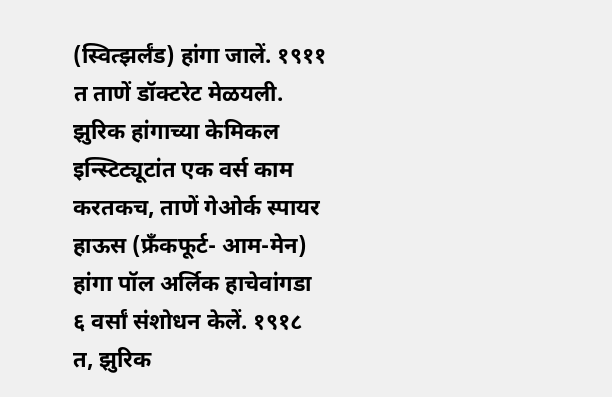(स्वित्झर्लंड) हांगा जालें. १९११ त ताणें डॉक्टरेट मेळयली. झुरिक हांगाच्या केमिकल इन्स्टिट्यूटांत एक वर्स काम करतकच, ताणें गेओर्क स्पायर हाऊस (फ्रॅंकफूर्ट- आम-मेन) हांगा पॉल अर्लिक हाचेवांगडा ६ वर्सां संशोधन केलें. १९१८ त, झुरिक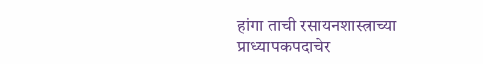हांगा ताची रसायनशास्त्राच्या प्राध्यापकपदाचेर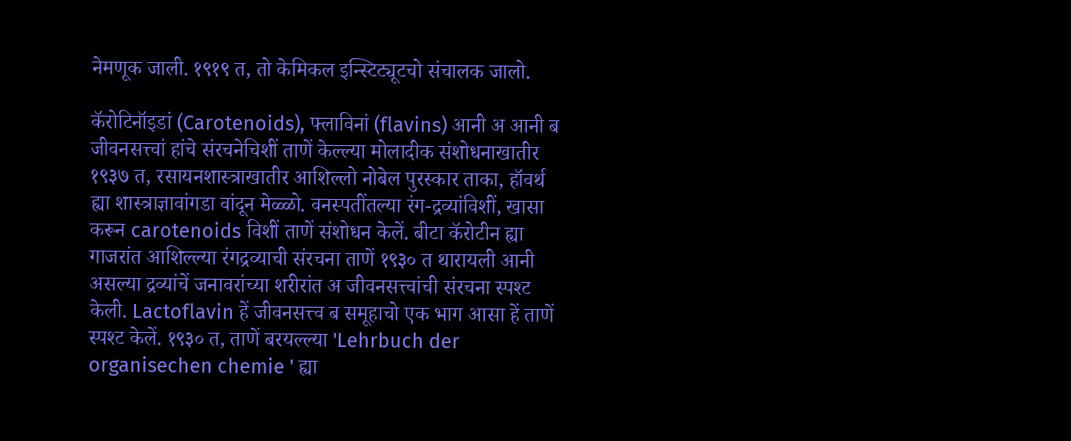नेमणूक जाली. १९१९ त, तो केमिकल इन्स्टिट्यूटचो संचालक जालो.

कॅरोटिनॉइडां (Carotenoids), फ्लाविनां (flavins) आनी अ आनी ब जीवनसत्त्वां हांचे संरचनेचिशीं ताणें केल्ल्या मोलादीक संशोधनाखातीर १९३७ त, रसायनशास्त्राखातीर आशिल्लो नोबेल पुरस्कार ताका, हॉवर्थ ह्या शास्त्राज्ञावांगडा वांदून मेळ्ळो. वनस्पतींतल्या रंग-द्रव्यांविशीं, खासा करून carotenoids विशीं ताणें संशोधन केलें. बीटा कॅरोटीन ह्या गाजरांत आशिल्ल्या रंगद्रव्याची संरचना ताणें १९३० त थारायली आनी असल्या द्रव्यांचें जनावरांच्या शरीरांत अ जीवनसत्त्वांची संरचना स्पश्ट केली. Lactoflavin हें जीवनसत्त्व ब समूहाचो एक भाग आसा हें ताणें स्पश्ट केलें. १९३० त, ताणें बरयल्ल्या 'Lehrbuch der organisechen chemie ' ह्या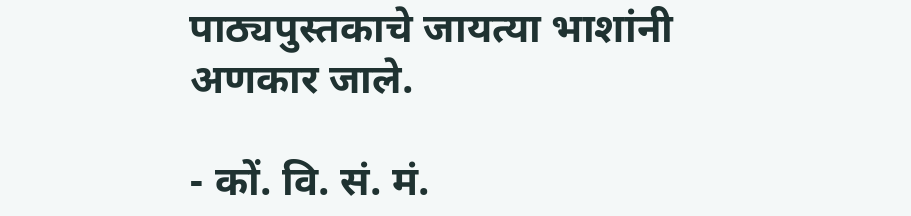पाठ्यपुस्तकाचे जायत्या भाशांनी अणकार जाले.

- कों. वि. सं. मं.